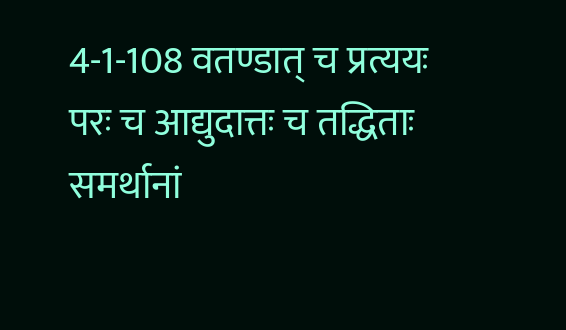4-1-108 वतण्डात् च प्रत्ययः परः च आद्युदात्तः च तद्धिताः समर्थानां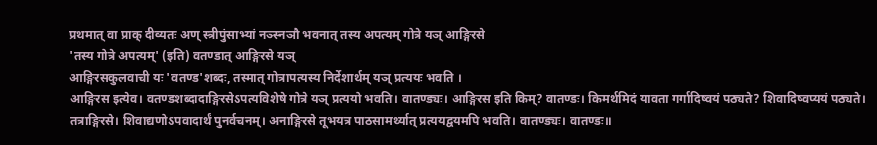प्रथमात् वा प्राक् दीव्यतः अण् स्त्रीपुंसाभ्यां नञ्स्नञौ भवनात् तस्य अपत्यम् गोत्रे यञ् आङ्गिरसे
'तस्य गोत्रे अपत्यम्' (इति) वतण्डात् आङ्गिरसे यञ्
आङ्गिरसकुलवाची यः 'वतण्ड'शब्दः, तस्मात् गोत्रापत्यस्य निर्देशार्थम् यञ् प्रत्ययः भवति ।
आङ्गिरस इत्येव। वतण्डशब्दादाङ्गिरसेऽपत्यविशेषे गोत्रे यञ् प्रत्ययो भवति। वातण्ड्यः। आङ्गिरस इति किम्? वातण्डः। किमर्थमिदं यावता गर्गादिष्वयं पठ्यते? शिवादिष्वप्ययं पठ्यते। तत्राङ्गिरसे। शिवाद्यणोऽपवादार्थं पुनर्वचनम्। अनाङ्गिरसे तूभयत्र पाठसामर्थ्यात् प्रत्ययद्वयमपि भवति। वातण्ड्यः। वातण्डः॥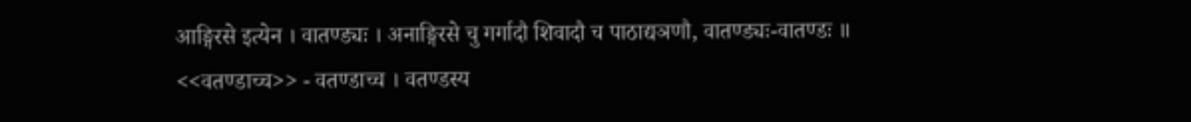आङ्गिरसे इत्येन । वातण्ड्यः । अनाङ्गिरसे चु गर्गादौ शिवादौ च पाठाद्यञणौ, वातण्ड्यः-वातण्डः ॥
<<वतण्डाच्च>> - वतण्डाच्च । वतण्डस्य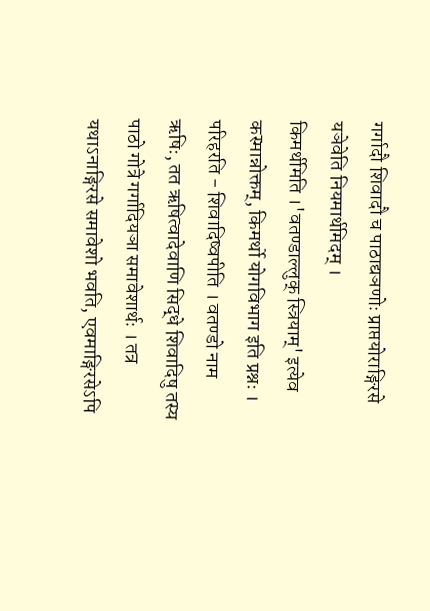गर्गादौ शिवादौ च पाठाद्यञणोः प्राप्तयोराङ्गिरसे यञेवेति नियमार्थमिदम् ।
किमर्थमिति ।'वतण्डाल्लुक् स्त्रियाम्' इत्येव कस्मान्नोक्तम्, किमर्थो योगविभाग इति प्रश्नः । परिहरति - शिवादिष्वपीति । वतण्डो नाम ऋषिः, तत ऋषित्वादेवाणि सिद्धे शिवादिषु तस्य पाठो गोत्रे गर्गादियञा समावेशार्थः । तत्र यथाऽनाङ्गिरसे समावेशो भवति, एवमाङ्गिरसेऽपि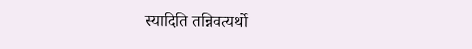स्यादिति तन्निवत्यर्थो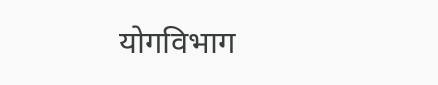योगविभाग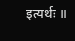इत्यर्थः ॥